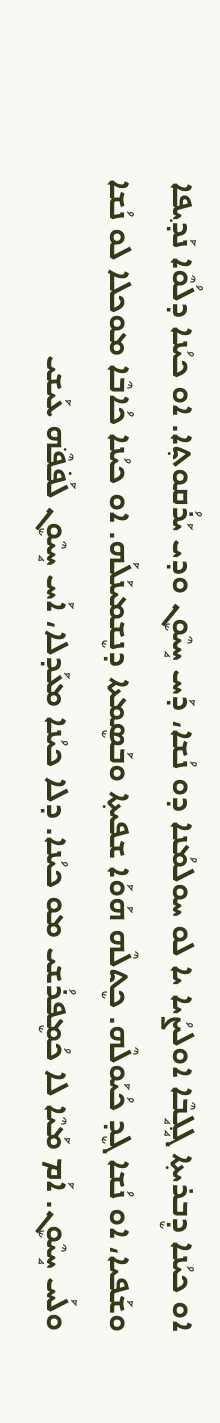ܐܘ ܟܝܳܢܐ ܕܷܒܪܝܬ݂ܐ ܓ݂ܱܠܱܒܶܐ ܐܘܠܨܳܝܐ ܝܐ ܠܘ ܚܘܠܡܳܢܐ ܕܘ ܢܳܫܐ، ܕܰܚ ܚܱܝܶܘܷܢ ܘܕܝ ܝܰܪܳܩܘܬ݂ܐ. ܐܘ ܟܝܳܢܐ ܕܠܳܘܶܐ ܢܰܕ݂ܝܦܐ ܘܫܰܦܝܐ، ܐܘ ܢܳܫܐ ܓܷܕ ܟܳܝܰܘܠܶܗ. ܟܷܬܠܶܗ ܗܰܘܰܐ ܫܦܝܬ݂ܐ ܘܒܰܣܷܡܬܐ ܕܢܷܫܡܝܢܰܠܰܗ. ܐܘ ܟܝܳܢܐ ܟܳܐܒܶܐ ܡܘܟܠܐ ܠܘ ܢܳܫܐ ܘܠܰܚ ܚܱܝܶܘܷܢ. ܐܰܡ ܡܰܝܶܐ ܠܐ ܟܳܡܷܦܪܳܫܝ ܡܘ ܟܝܳܢܐ. ܕܠܐ ܟܝܳܢܐ ܡܥܰܕܠܐ، ܐܰܚ ܚܱܝܶܘܷܢ ܠܰܦ݁ܦ݁ܶܗ ܥܰܝܫܝ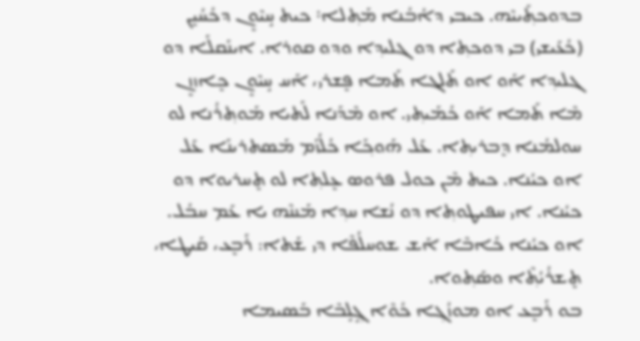ܒܕܘܟܬ݂ܰܝܝܶܗ. ܟܝܒܝ ܕܐܳܒܳܢܐ ܡܰܬ݂ܠܐ܃ ܟܝܬ ܚܱܝܶܘܷܢ ܕܟܳܚܳܝܷܢ (ܟܳܥܰܝܫܝ) ܒܝ ܕܘܟܬ݂ܐ ܕܘ ܓܠܝܕ݂ܐ ܘܕܘ ܩܘܪܐ. ܐܝܢܰܩܠܰܐ ܕܘ ܓܠܝܕ݂ܐ ܐܰܘ ܐܘ ܬܰܠܓܐ ܬܰܡܐ ܦܷܫܪܝ، ܐܰܚ ܚܱܝܶܘܷܢ ܟܷܐܙܙܷܢ ܡܶܐ ܬܰܡܐ ܐܰܘ ܟܳܡܰܝܬ݂ܝ. ܐܘ ܡܶܕܰܢܐ ܠܰܬܝܐ ܡܰܘܬ݂ܪܳܢܐ ܠܘ ܚܘܠܡܳܢܐ ܕܷܒܪܝܬ݂ܐ. ܥܰܠ ܗܰܘܟ݂ܰܐ ܟܳܠܳܙܰܡ ܡܰܣܬܪܝܢܰܐ ܥܰܠ ܐܘ ܟܝܳܢܐ. ܟܝܬ ܡܶܢ ܟܘܠ ܦܪܘܣ ܥܷܠܬ݂ܐ ܠܘ ܬܷܚܪܝܘܐ ܕܘ ܟܝܳܢܐ. ܐܝ ܚܦܝܛܘܬ݂ܐ ܕܘ ܢܳܫܐ ܚܕ݂ܐ ܡܰܢܢܶܗ ܝܐ ܥܰܡ ܚܒܳܠ.
ܐܘ ܟܝܳܢܐ ܟܳܐܒܶܐ ܐܰܫ ܫܘܚܠܳܦܶܐ ܕܝ ܫܰܬܐ: ܪܰܒܷܥ، ܩܰܝܛܐ، ܬܷܫܪܳܝܳܬ݂ܶܐ ܘܣܰܬ݂ܘܐ.
ܒܘ ܪܰܒܷܥ ܐܘ ܡܘܙܳܓ݂ܐ ܟܳܘܶܐ ܓ݂ܱܠܱܒܶܐ ܒܰܣܝܡܐ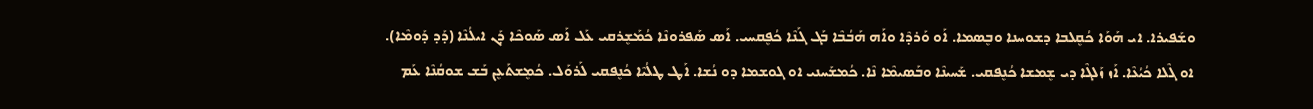ܘܫܰܦܝܪܐ. ܐܝ ܗܰܘܰܐ ܟܳܩܷܠܒܐ ܕܫܘܚܢܐ ܘܒܷܣܡܐ. ܐܰܘ ܘܰܪܕܶܐ ܘܐܰܗ ܗܰܒܳܒܶܐ ܒܰܓ ܓܰܢܶܐ ܟܳܦܷܩܚܝ. ܐܰܣ ܣܰܦܪܘܢܶܐ ܟܳܡܰܫܷܪܩܝ ܥܰܠ ܐܰܣ ܣܰܘܟܶܐ ܕܰܢ ܐܝܠܳܢܶܐ (ܕܰܕ ܕܰܘܡܶܐ). ܐܘ ܓܶܠܐ ܟܳܝܳܥܶܐ. ܐܰܙ ܙܰܠܓܶܐ ܕܝ ܫܷܡܫܐ ܟܳܢܷܦܩܝ. ܫܰܚܝܢܶܐ ܘܒܰܣܝܡܶܐ ܢܶܐ. ܟܳܡܫܰܚܢܝ ܐܘ ܓܘܫܡܐ ܕܘ ܢܳܫܐ. ܐܰܛ ܛܠܳܝܶܐ ܟܳܢܷܦܩܝ ܠܰܪܘܰܠ. ܟܳܡܷܫܬܰܥܷܢ ܒܰܫ ܫܘܩܳܢܶܐ ܥܰܡ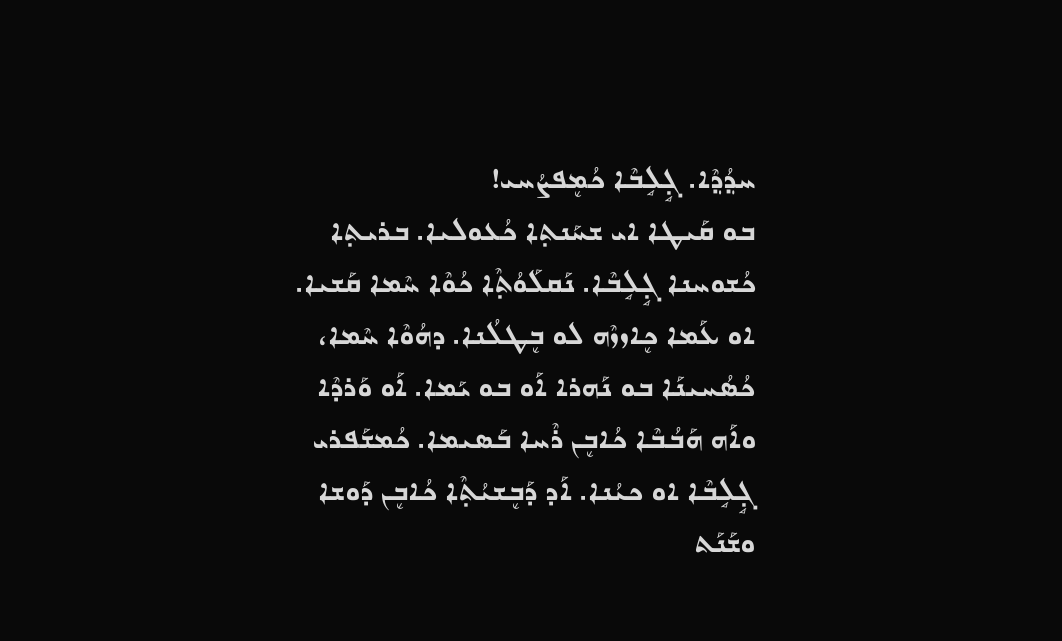ܚܕ݂ܳܕ݂ܶܐ. ܓ݂ܱܠܱܒܶܐ ܟܳܡܷܦܨܳܚܝ!
ܒܘ ܩܰܝܛܐ ܐܝ ܫܚܰܢܬ݂ܐ ܟܳܥܘܠܝܐ. ܒܪܝܬ݂ܐ ܟܳܫܘܚܢܐ ܓ݂ܱܠܱܒܶܐ. ܢܰܩܠܰܘܳܬ݂ܶܐ ܟܳܘܶܐ ܚܶܡܐ ܩܰܫܝܐ. ܐܘ ܥܰܡܐ ܟܷܐܙܙܶܗ ܠܘ ܒܷܛܠܳܢܐ. ܕܗܳܘܶܐ ܚܶܡܐ، ܟܳܣܳܚܝܢܰܐ ܒܘ ܢܰܗܪܐ ܐܰܘ ܒܘ ܝܰܡܐ. ܐܰܘ ܘܰܪܕܶܐ ܘܐܰܗ ܗܰܒܳܒܶܐ ܟܳܐܒܷܢ ܪܶܚܐ ܒܰܣܝܡܐ. ܟܳܡܫܰܦܪܝ ܓ݂ܱܠܱܒܶܐ ܐܘ ܟܝܳܢܐ. ܐܰܕ ܕܰܒܷܫܝܳܬ݂ܶܐ ܟܳܐܒܷܢ ܕܰܘܫܐ ܘܫܰܢܰܬ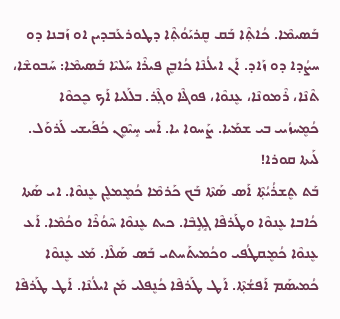ܒܰܣܝܡܶܐ. ܟܳܐܬ݂ܶܐ ܒܰܩ ܩܷܪܝܰܘܳܬ݂ܶܐ ܕܛܘܪܥܰܒܕܝܢ ܐܘ ܙܰܒܢܐ ܕܘ ܚܨܳܕܐ ܕܘ ܙܰܐܕ. ܐܰܢ ܐܝܠܳܢܶܐ ܟܳܐܒܷܢ ܦܝܪܶܐ ܚܰܠܝܶܐ ܒܰܣܝܡܶܐ: ܚܰܒܘܫܶܐ، ܬܶܢܶܐ، ܪܶܡܘܢܶܐ، ܥܷܢܘܶܐ، ܦܘܔܶܐ ܘܓ݂ܶܪ. ܒܠܰܠܝܐ ܐܰܟ ܟܷܟܘܶܐ ܟܳܡܷܚܙܳܝܝ ܒܝ ܫܡܰܝܐ. ܨܰܚܘܐ ܝܐ. ܐܰܚ ܚܱܝܶܘܷܢ ܟܳܦܰܝܫܝ ܠܰܪܘܰܠ. ܠܰܝܬܐ ܩܘܪܐ!
ܒܰܬ ܬܷܫܪܳܝܳܬ݂ܶܐ ܐܰܣ ܣܰܬܶܐ ܒܰܟ ܟܰܪܡܶܐ ܟܳܡܷܡܠܷܢ ܥܷܢܘܶܐ. ܐܝ ܣܰܬܐ ܟܳܐܒܐ ܥܷܢܘܶܐ ܘܛܰܪܦܶܐ ܓ݂ܱܠܱܒܶܐ. ܟܝܬ ܥܷܢܘܶܐ ܚܶܘܳܪܶܐ ܘܟܳܡܶܐ. ܐܰܥ ܥܷܢܘܶܐ ܟܳܡܷܩܛܳܦܝ ܘܟܳܡܝܬܰܚܬܝ ܒܰܣ ܣܰܠܶܐ. ܡܰܥ ܥܷܢܘܶܐ ܟܳܡܝܣܰܡ ܐܰܦܫܳܬ݂ܶܐ. ܐܰܛ ܛܰܪܦܶܐ ܟܳܢܷܦܠܝ ܡܰܢ ܐܝܠܳܢܶܐ. ܐܰܛ ܛܰܪܦܶܐ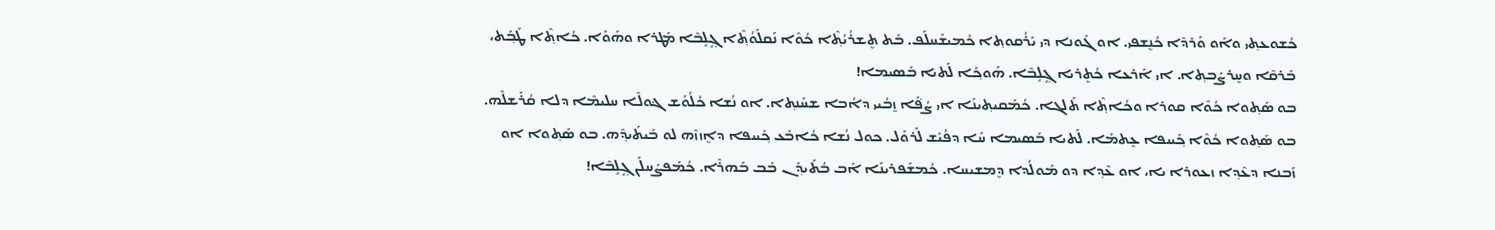ܟܳܫܘܥܬ݂ܝ ܘܐܰܘ ܘܰܪܕܶܐ ܟܳܢܷܫܦܝ. ܐܘ ܓܰܘܢܐ ܕܝ ܝܰܪܳܩܘܬ݂ܐ ܟܳܡܝܫܰܚܠܰܦ. ܒܰܬ ܬܷܫܪܳܝܳܬ݂ܶܐ ܟܳܘܶܐ ܢܰܩܠܰܘܳܬ݂ܶܐ ܓ݂ܱܠܱܒܶܐ ܡܰܛܪܐ ܘܗܰܘܰܐ. ܟܳܐܬ݂ܶܐ ܛܰܒ݂ܰܬ، ܒܰܪܩܶܐ ܘܚܷܪܨܰܒܬ݂ܐ. ܐܝ ܐܰܪܥܐ ܟܳܬܷܪܝܐ ܓ݂ܱܠܱܒܶܐ. ܗܰܘܟ݂ܰܐ ܠܰܬܝܐ ܒܰܣܝܡܐ!
ܒܘ ܣܰܬ݂ܘܐ ܟܳܘܶܐ ܩܘܪܐ ܘܟܳܐܬ݂ܶܐ ܬܰܠܓܐ. ܟܳܡܰܩܝܬ݂ܝܢܰܐ ܐܝ ܨܳܦ݁ܰܐ ܙ̰ܒܳܝܝ ܕܐܳܒܐ ܫܚܰܢܬ݂ܐ. ܐܘ ܢܳܫܐ ܟܳܠܳܘܰܫ ܔܘܠܶܐ ܚܠܝܡܶܐ ܕܠܐ ܩܳܪܰܫܠܶܗ. ܒܘ ܣܰܬ݂ܘܐ ܟܳܘܶܐ ܟ݂ܰܝܝܦܐ ܥܷܬܡܰܐ. ܠܰܬܝܐ ܒܰܣܝܡܐ ܚܰܐ ܕܦܳܝܰܫ ܠܰܪܘܰܠ. ܟܘܠ ܢܳܫܐ ܟܳܐܒܰܥ ܟ݂ܰܝܝܦܐ ܕܐܷܙܙܶܗ ܠܘ ܒܰܝܬܰܝܕ݂ܶܗ. ܒܘ ܣܰܬ݂ܘܐ ܐܘ ܙܰܒܢܐ ܕܥܶܕ݂ܐ ܙܥܘܪܐ ܝܐ، ܐܘ ܥܶܕ݂ܐ ܕܘ ܡܰܘܠܳܕܐ ܕܷܡܫܝܚܐ. ܟܳܡܫܰܦܪܝܢܰܐ ܐܰܒ ܒܳܬܰܝܕ݂ܰܢ ܒܰܒ ܒܰܗܪܶܐ. ܟܳܡܰܦܨܰܚܠܰܢ ܓ݂ܱܠܱܒܶܐ!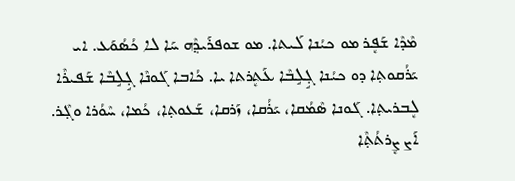ܡܶܕܶܐ ܫܰܦܷܪ ܡܘ ܟܝܳܢܐ ܠܰܝܬܐ. ܡܘ ܫܘܦܪܰܝܕ݂ܶܗ ܚܰܐ ܠܐ ܟܳܣܳܘܰܥ. ܐܝ ܝܰܪܳܩܘܬ݂ܐ ܕܘ ܟܝܳܢܐ ܓ݂ܱܠܱܒܶܐ ܥܰܬܷܪܬܐ ܝܐ. ܟܳܐܒܐ ܓܰܘܢܶܐ ܓ݂ܱܠܱܒܶܐ ܫܰܦܝܪܶܐ ܠܷܒܪܝܬ݂ܐ. ܓܰܘܢܐ ܣܶܡܳܩܐ، ܝܰܪܳܩܐ، ܙܰܪܩܐ، ܫܰܥܘܬ݂ܐ، ܟܳܡܐ، ܚܶܘܳܪܐ ܘܓ݂ܶܪ. ܐܰܨ ܨܷܪܬܳܬ݂ܶܐ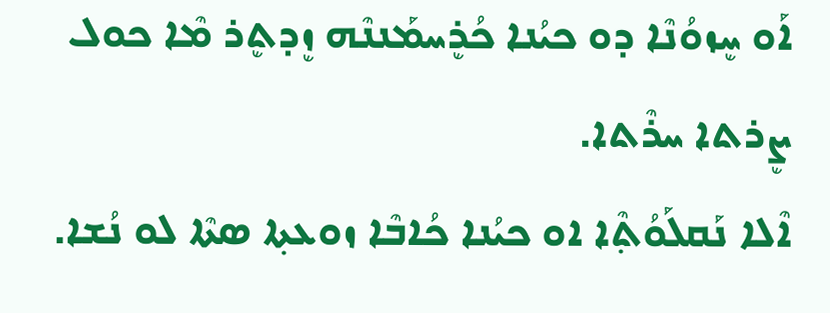ܐܰܘ ܚܷܙܘܳܢܶܐ ܕܘ ܟܝܳܢܐ ܟܳܪܷܚܡܰܢܢܶܗ ܙܷܕܬܷܪ ܡܶܐ ܟܘܠ ܨܷܪܬܐ ܚܪܶܬܐ.
ܐܶܠܐ ܢܰܩܠܰܘܳܬ݂ܶܐ ܐܘ ܟܝܳܢܐ ܟܳܐܒܶܐ ܙܘܥܬ݂ܐ ܣܬܶܐ ܠܘ ܢܳܫܐ.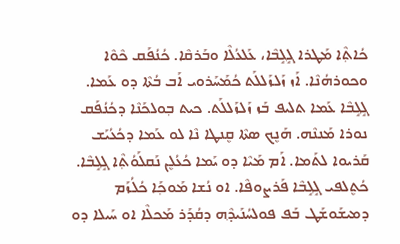ܟܳܐܬ݂ܶܐ ܡܰܛܪܐ ܓ݂ܱܠܱܒܶܐ، ܥܰܠܥܳܠܶܐ ܘܒܰܪܩܶܐ. ܟܳܢܳܦܰܩ ܟܶܘܶܐ ܘܟܘܪܗܳܢܶܐ. ܐܰܙ ܙܰܠܙܰܠܠܰܬ ܟܳܡܰܚܰܪܘܝ ܐܰܒ ܒܳܬܶܐ ܕܘ ܥܰܡܐ. ܓ݂ܱܠܱܒܶܐ ܥܰܡܐ ܬܠܝܦ ܒܰܙ ܙܰܠܙܰܠܠܰܬ. ܟܝܬ ܒ݂ܘܠܟܰܢܶܐ ܕܟܳܢܳܦܰܩ ܢܘܪܐ ܡܰܢܢܶܗ. ܗܰܢܷܟ ܣܬܶܐ ܩܷܢܛܐ ܢܶܐ ܠܘ ܥܰܡܐ ܕܟܳܥܳܝܰܫ ܩܰܪܝܘܐ ܠܬܰܡܐ. ܐܰܡ ܡܰܝܶܐ ܕܘ ܝܰܡܐ ܟܳܥܳܠܷܢ ܢܰܩܠܰܘܳܬ݂ܶܐ ܓ݂ܱܠܱܒܶܐ. ܟܳܬܷܠܦܝ ܓ݂ܱܠܱܒܶܐ ܦܰܪܨܘܦܶܐ. ܐܘ ܢܳܫܐ ܡܰܘܟ݂ܰܐ ܟܳܠܳܙܰܡ ܕܡܝܫܰܘܫܰܛ ܒܰܦ ܦܘܠܚܳܢܰܝܕ݂ܶܗ ܕܩܳܕܰܪ ܡܰܟܠܶܐ ܐܘ ܚܰܝܠܐ ܕܘ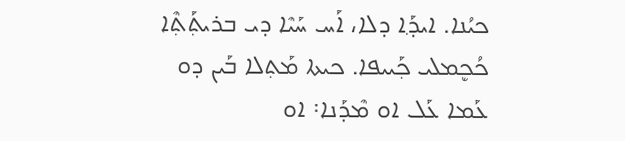ܟܝܳܢܐ. ܐܝܕ݂ܰܐ ܕܠܐ، ܐܰܚ ܚܰܝܶܐ ܕܝ ܒܪܝܬ݂ܰܬ݂ܶܐ ܟܳܟܷܡܠܝ ܟ݂ܰܝܝܦܐ. ܟܝܬܐ ܡܰܬ݂ܠܐ ܒܰܝܢ ܕܘ ܥܰܡܐ ܥܰܠ ܐܘ ܡܶܕܰܢܐ܃ ܐܘ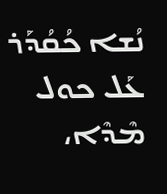ܢܳܫܐ ܟܳܩܳܕܰܪ ܥܰܠ ܟܘܠ ܡܶܕܶܐ،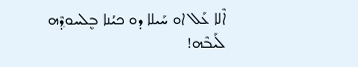ܐܶܠܐ ܥܰܠ ܐܘ ܚܰܝܠܐ ܕܘ ܟܝܳܢܐ ܒܷܠܚܘܕ݂ܶܗ ܠܰܝܒܶܗ!